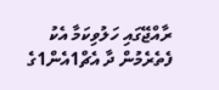ރާއްޖޭގައި ހަލުވިކަމާ އެކު ފެތެރެމުން ދާ އެޗް1އެން1ގެ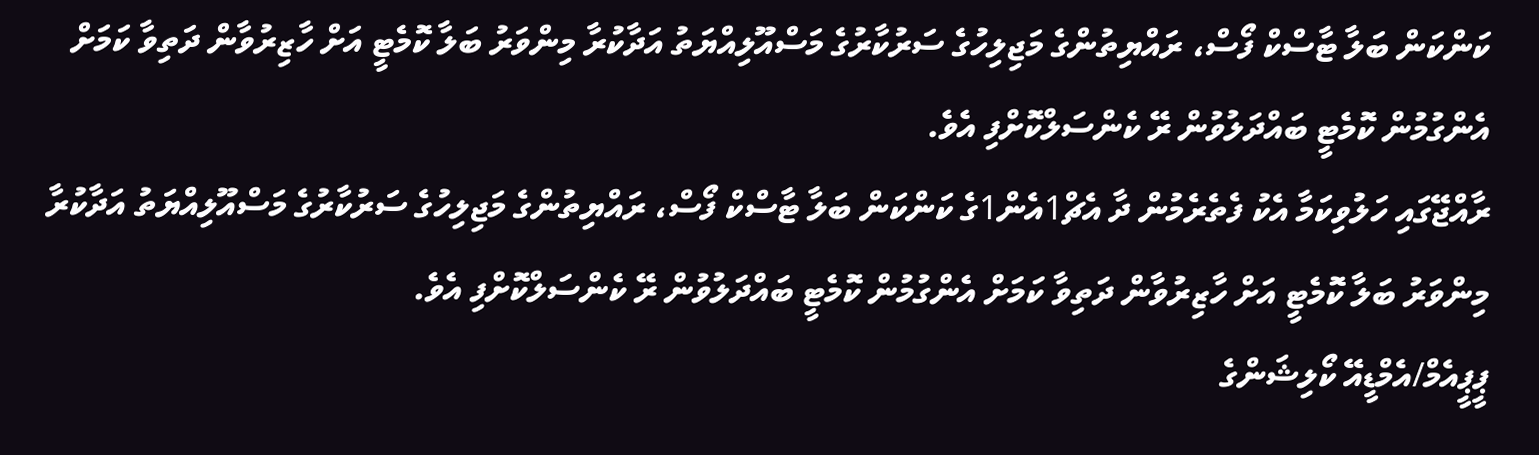ކަންކަން ބަލާ ޓާސްކް ފޯސް، ރައްޔިތުންގެ މަޖިލިހުގެ ސަރުކާރުގެ މަސްއޫލިއްޔަތު އަދާކުރާ މިންވަރު ބަލާ ކޮމެޓީ އަށް ހާޒިރުވާން ދަތިވާ ކަމަށް އެންގުމުން ކޮމެޓީ ބައްދަލުވުން ރޭ ކެންސަލްކޮށްފި އެވެ.
ރާއްޖޭގައި ހަލުވިކަމާ އެކު ފެތެރެމުން ދާ އެޗް1އެން1ގެ ކަންކަން ބަލާ ޓާސްކް ފޯސް، ރައްޔިތުންގެ މަޖިލިހުގެ ސަރުކާރުގެ މަސްއޫލިއްޔަތު އަދާކުރާ މިންވަރު ބަލާ ކޮމެޓީ އަށް ހާޒިރުވާން ދަތިވާ ކަމަށް އެންގުމުން ކޮމެޓީ ބައްދަލުވުން ރޭ ކެންސަލްކޮށްފި އެވެ.
ޕީޕީއެމް/އެމްޑީއޭ ކޯލިޝަންގެ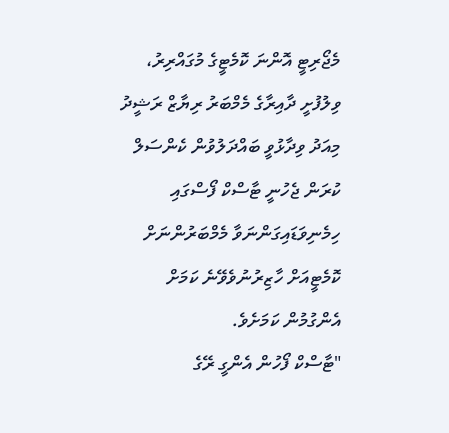މެޖޯރިޓީ އޮންނަ ކޮމެޓީގެ މުގައްރިރު، ވިލުފުށީ ދާއިރާގެ މެމްބަރު ރިޔާޒް ރަޝީދު މިއަދު ވިދާޅުވީ ބައްދަލުވުން ކެންސަލް ކުރަން ޖެހުނީ ޓާސްކް ފޯސްގައި ހިމެނިވަޑައިގަންނަވާ މެމްބަރުންނަށް ކޮމެޓީއަށް ހާޒިރުނުވެވޭނެ ކަމަށް އެންގުމުން ކަމަށެވެ.
"ޓާސްކް ފޯހުން އެންގީ ރޭގެ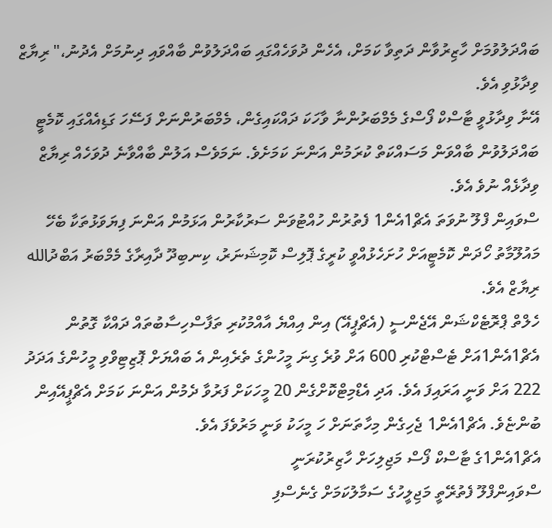ބައްދަލުވުމަށް ހާޒިރުވާން ދަތިވާ ކަމަށް، އެހެން ދުވަހެއްގައި ބައްދަލުވުން ބާއްވައި ދިނުމަށް އެދުނު،" ރިޔާޒް ވިދާޅުވި އެވެ.
އޭނާ ވިދާޅުވީ ޓާސްކް ފޯސްގެ މެމްބަރުންނާ ވާހަކަ ދައްކައިގެން، މެމްބަރުންނަށް ފަސޭހަ ގަޑިއެއްގައި ކޮމެޓީ ބައްދަލުވުން ބާއްވަން މަސައްކަތް ކުރަމުން އަންނަ ކަމަށެވެ. ނަމަވެސް އަލުން ބާއްވާނެ ދުވަހެއް ރިޔާޒް ވިދާޅެއް ނުވެ އެވެ.
ސްވައިން ފްލޫ ނުވަތަ އެޗް1އެން1 ފެތުރުން ހުއްޓުވަން ސަރުކާރުން އަޅަމުން އަންނަ ފިޔަވަޅުތަކާ ބެހޭ މައުލޫމާތު ހޯދަން ކޮމެޓީއަށް ހުށަހެޅުއްވީ ކުރީގެ ޕޮލިސް ކޮމިޝަނަރު، ކިނބިދޫ ދާއިރާގެ މެމްބަރު އަބްދުالله ރިޔާޒް އެވެ.
ހެލްތް ޕްރޮޓެކްޝަން އޭޖެންސީ (އެޗްޕީއޭ) އިން އިއްޔެ އާއްމުކުރި ތަފާސްހިސާބުތައް ދައްކާ ގޮތުން އެޗް1އެން1އަށް ޓެސްޓްކުރި 600 އަށް ވުރެ ގިނަ މީހުންގެ ތެރެއިން އެ ބައްޔަށް ޕޮޒިޓިވްވި މީހުންގެ އަދަދު 222 އަށް ވަނީ އަރައިފަ އެވެ. އަދި އެޑްމިޓްކޮށްގެން 20 މީހަކަށް ފަރުވާ ދެމުން އަންނަ ކަމަށް އެޗްޕީއޭއިން ބުންޏެވެ. އެޗް1އެން1 ޖެހިގެން މިހާތަނަށް ހަ މީހަކު ވަނީ މަރުވެފަ އެވެ.
އެޗް1އެން1ގެ ޓާސްކް ފޯސް މަޖިލިހަށް ހާޒިރުކުރަނީ
ސްވައިންފްލޫ ފެތުރޭތީ މަޖިލީހުގެ ސަމާލުކަމަށް ގެނެސްފި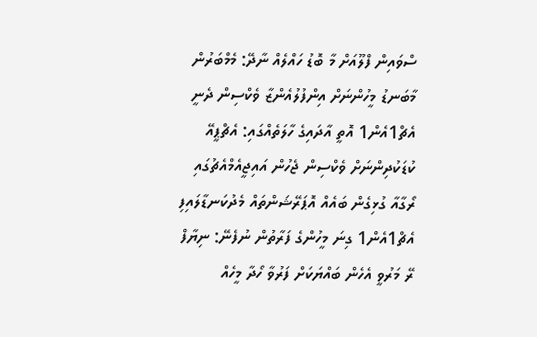ސްވައިން ފްލޫއަށް މާ ބޮޑު ހައްލެއް ނާދޭ: މެމްބަރުން
މާބަނޑު މީހުންނަށް އިންފުލުއެންޒާ ވެކްސިން ދެނީ
އެޗް1އެން1 އޮތީ އާދައިގެ ހާލަތެއްގައި: އެޗްޕީއޭ
ކުޑަކުދިންނަށް ވެކްސިން ޖެހުން އައިޖީއެމްއެޗުގައި
ރޯގާއާ ގުޅިގެން ބައެއް އޮޕަރޭޝަންތައް މެދުކަނޑާލައިފި
އެޗް1އެން1 ގިނަ މީހުންގެ ފަރާތުން ނުފެނޭ: ނިޔާފް
ރޭ މަރުވީ އެހެން ބައްޔަކަށް ފަރުވާ ހޯދާ މީހެއް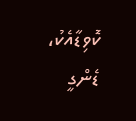ކޮވިޑާއެކު، ޑެންގީ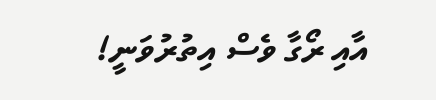އާއި ރޯގާ ވެސް އިތުރުވަނީ!